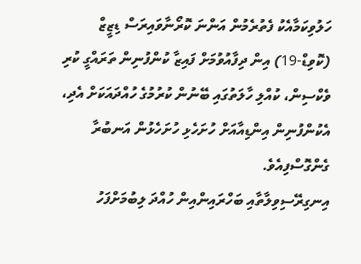ހަލުވިކަމާއެކު ފެތުރެމުން އަންނަ ކޮރޯނާވައިރަސް ޑިޒީޒް (ކޮވިޑް-19) އިން ދިފާއުވުމަށް ފައިޒާ ކުންފުނިން ތަރައްގީ ކުރި ވެކްސިން، ކުއްލި ހާލަތުގައި ބޭނުން ކުރުމުގެ ހުއްދައަކަށް އެދި، އެކުންފުނިން އިންޑިއާއަށް ހުށަހެޅި ހުށަހެޅުން އަނބުރާ ގެންގޮސްފިއެވެ.
އިނގިރޭސިވިލާތާއި ބަހްރައިންއިން ހުއްދަ ލިބުމަށްފަހު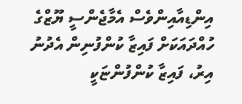އިންޑިއާއިންވެސް އެމާޖެންސީ ޔޫޒްގެ ހުއްދައަކަށް ފައިޒާ ކުންފުނިން އެދުނު އިރު، ފައިޒާ ކުންފުންޏަކީ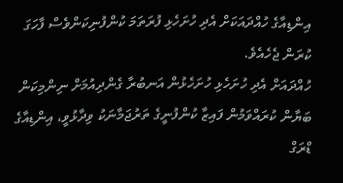އިންޑިއާގެ ހުއްދައަކަށް އެދި ހުށަހެޅި ފުރަތަމަ ކުންފުނިކަންވެސް ފާހަގަ ކުރަން ޖެހެއެވެ.
ހުއްދައަށް އެދި ހުށަހެޅި ހުށަހެޅުން އަނބުރާ ގެންދިއުމަށް ނިންމިކަން ބަޔާން ކުރައްވަމުން ފައިޒާ ކުންފުނީގެ ތަރުޖަމާނަކު ވިދާޅުވީ، އިންޑިއާގެ ޑްރަގް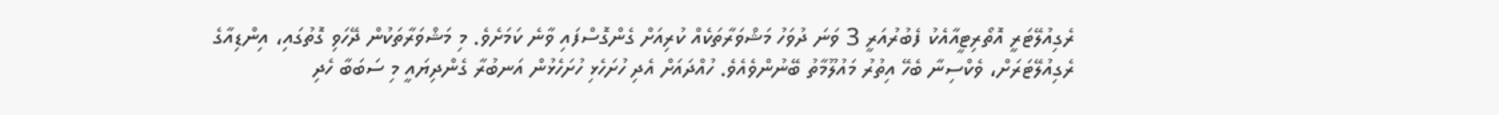ރެގިއުލޭޓަރީ އޮތޯރިޓީއާއެކު ފެބުރުއަރީ 3 ވަނަ ދުވަހު މަޝްވަރާތަކެއް ކުރިއަށް ގެންގޮސްފައި ވާނެ ކަމަށެވެ. މި މަޝްވަރާތަކުން ދޭހަވި ގޮތުގައި، އިންޑިއާގެ ރެގިއުލޭޓަރަށް، ވެކްސިނާ ބެހޭ އިތުރު މައުލޫމާތު ބޭނުންވެއެވެ. ހުއްދައަށް އެދި ހުށަހެޅި ހުށަހެޅުން އަނބުރާ ގެންދިޔައީ މި ސަބަބާ ހެދި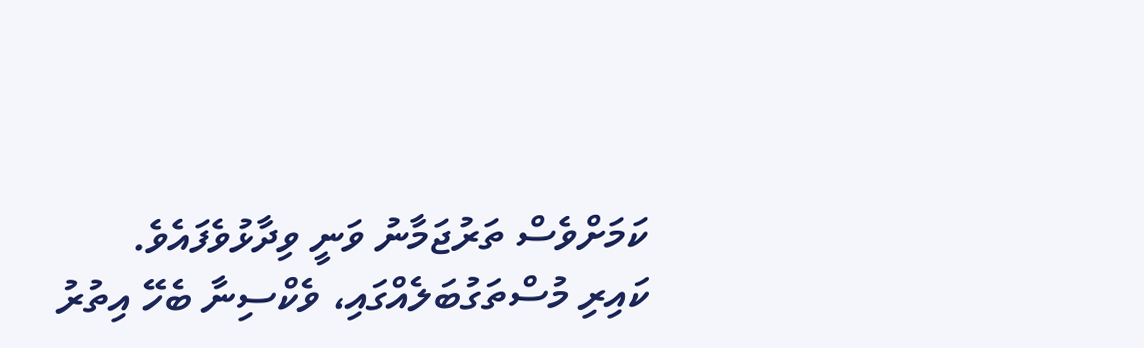ކަމަށްވެސް ތަރުޖަމާނު ވަނީ ވިދާޅުވެފައެވެ.
ކައިރި މުސްތަގުބަލެއްގައި، ވެކްސިނާ ބެހޭ އިތުރު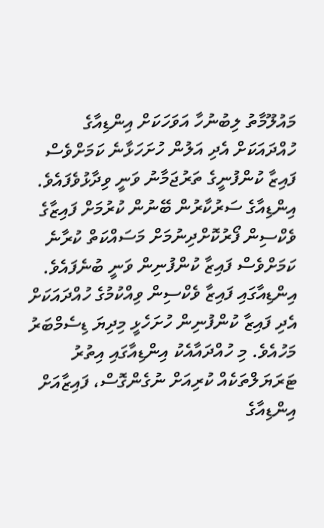މައުލޫމާތު ލިބުނުހާ އަވަހަކަށް އިންޑިއާގެ ހުއްދައަކަށް އެދި އަލުން ހުށަހަޅާނެ ކަމަށްވެސް ފައިޒާ ކުންފުނީގެ ތަރުޖަމާނު ވަނީ ވިދާޅުވެފައެވެ. އިންޑިއާގެ ސަރުކާރުން ބޭނުން ކުރުމަށް ފައިޒާގެ ވެކްސިން ފޯރުކޮށްދިނުމަށް މަސައްކަތް ކުރާނެ ކަމަށްވެސް ފައިޒާ ކުންފުނިން ވަނީ ބުނެފައެވެ.
އިންޑިއާގައި ފައިޒާ ވެކްސިން ވިއްކުމުގެ ހުއްދައަކަށް އެދި ފައިޒާ ކުންފުނިން ހުށަހެޅީ މިދިޔަ ޑިސެމްބަރު މަހުއެވެ. މި ހުއްދައާއެކު އިންޑިއާގައި އިތުރު ޓަރަޔަލްތަކެއް ކުރިއަށް ނުގެންގޮސް، ފައިޒާއަށް އިންޑިއާގެ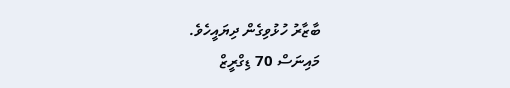ބާޒާރު ހުޅުވިގެން ދިޔައީހެވެ.
މައިނަސް 70 ޑިގްރީޒް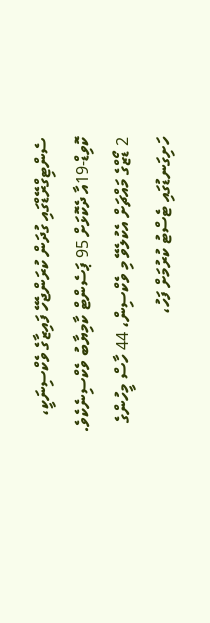ސެންޓިގްރޭޑްގައި ގުދަން ކުރަންޖެހޭ ފައިޒާގެ ވެކްސިނަކީ، ކޮވިޑް-19އާ ދެކޮޅަށް 95 ޕަސެންޓް ކާމިޔާބު ވެކްސިނެކެވެ. 2 ޑޯޒްގެ މައްޗަށް އެކުލެވޭ މި ވެކްސިން، 44 ހާސް މީހުންގެ ހަށިގަނޑުގައި ޓެސްޓު ކުރުމަށް ފަހު،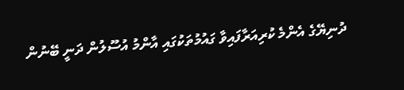ދުނިޔޭގެ އެންމެ ކުރިއަރާފައިވާ ގައުމުތަކުގައި އާންމު އުސޫލުން ދަނީ ބޭނުން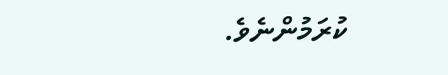ކުރަމުންނެވެ.